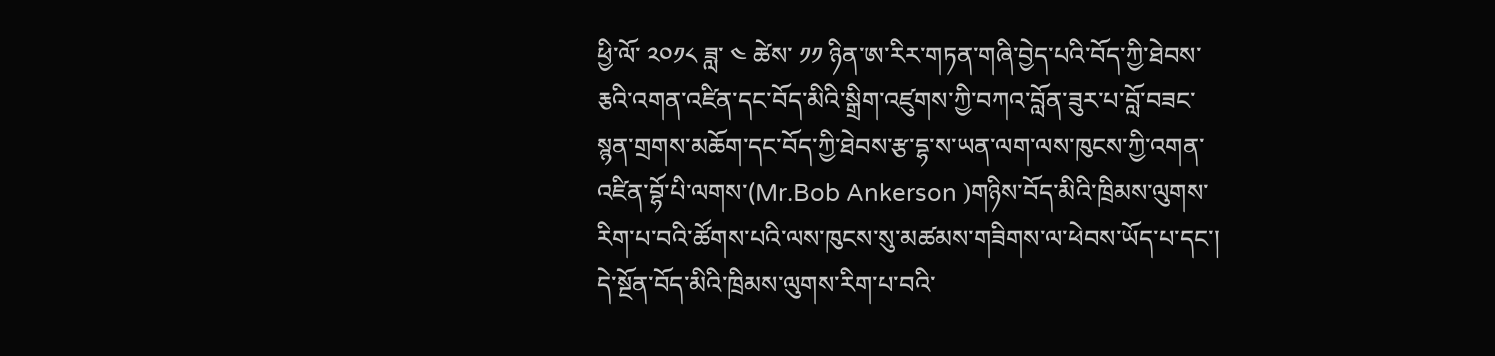ཕྱི་ལོ་ ༢༠༡༨ ཟླ་ ༤ ཚེས་ ༡༡ ཉིན་ཨ་རིར་གཏན་གཞི་བྱེད་པའི་བོད་ཀྱི་ཐེབས་རྕའི་འགན་འཛིན་དང་བོད་མིའི་སྒྲིག་འཛུགས་ཀྱི་བཀའ་བློན་ཟུར་པ་བློ་བཟང་སྙན་གྲགས་མཆོག་དང་བོད་ཀྱི་ཐེབས་རྩ་དྷ་ས་ཡན་ལག་ལས་ཁུངས་ཀྱི་འགན་འཛིན་བྷོ་པི་ལགས་(Mr.Bob Ankerson )གཉིས་བོད་མིའི་ཁྲིམས་ལུགས་རིག་པ་བའི་ཚོགས་པའི་ལས་ཁུངས་སུ་མཚམས་གཟིགས་ལ་ཕེབས་ཡོད་པ་དང་། དེ་སྔོན་བོད་མིའི་ཁྲིམས་ལུགས་རིག་པ་བའི་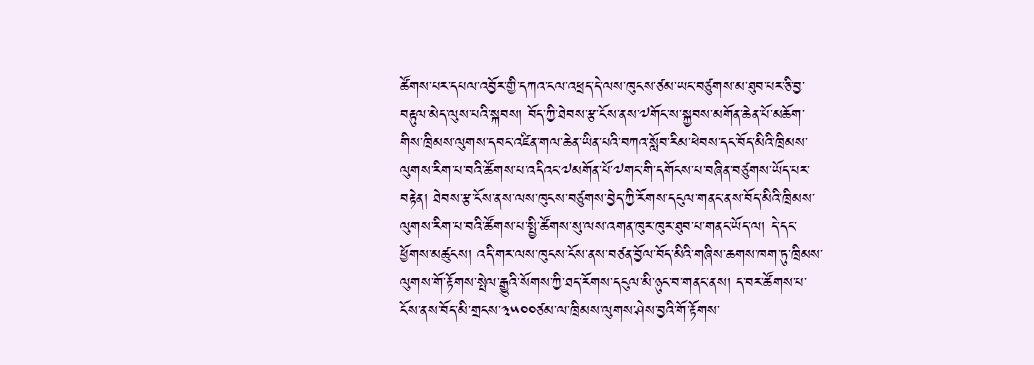ཚོགས་པར་དཔལ་འབྱོར་གྱི་དཀའ་ངལ་འཕྲད་དེ་ལས་ཁུངས་ཙམ་ཡང་བཙུགས་མ་ཐུབ་པར་ཅི་བྱ་བརྟུལ་མེད་ལུས་པའི་སྐབས། བོད་ཀྱི་ཐེབས་རྩ་ངོས་ནས་༧གོང་ས་སྐྱབས་མགོན་ཆེན་པོ་མཆོག་གིས་ཁྲིམས་ལུགས་དབང་འཛིན་གལ་ཆེན་ཡིན་པའི་བཀའ་སློབ་རིམ་ཕེབས་དང་བོད་མིའི་ཁྲིམས་ལུགས་རིག་པ་བའི་ཚོགས་པ་འདིའང་༧མགོན་པོ་༧གང་གི་དགོངས་པ་བཞིན་བཙུགས་ཡོད་པར་བརྟེན། ཐེབས་རྩ་ངོས་ནས་ལས་ཁུངས་བཙུགས་བྱེད་ཀྱི་རོགས་དངུལ་གནང་ནས་བོད་མིའི་ཁྲིམས་ལུགས་རིག་པ་བའི་ཚོགས་པ་སྤྱི་ཚོགས་སུ་ལས་འགན་ཁུར་ཁུར་ཐུབ་པ་གནང་ཡོད་ལ། དེ་དང་ཕྱོགས་མཚུངས། འདི་གར་ལས་ཁུངས་ངོས་ནས་བཙན་བྱོལ་བོད་མིའི་གཞིས་ཆགས་ཁག་ཏུ་ཁྲིམས་ལུགས་གོ་རྟོགས་སྤེལ་རྒྱུའི་སོགས་ཀྱི་ཐད་རོགས་དངུལ་མི་ཉུང་བ་གནང་ནས། ད་བར་ཚོགས་པ་ངོས་ནས་བོད་མི་གྲངས་༣༥༠༠ཙམ་ལ་ཁྲིམས་ལུགས་ཤེས་བྱའི་གོ་རྟོགས་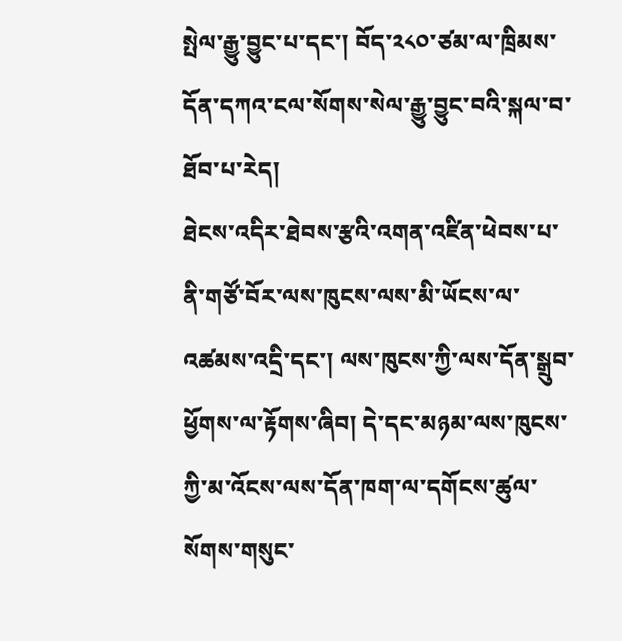སྤེལ་རྒྱུ་བྱུང་པ་དང་། བོད་༢༨༠་ཙམ་ལ་ཁྲིམས་དོན་དཀའ་ངལ་སོགས་སེལ་རྒྱུ་བྱུང་བའི་སྐལ་བ་ཐོབ་པ་རེད།
ཐེངས་འདིར་ཐེབས་རྩའི་འགན་འཛིན་ཕེབས་པ་ནི་གཙོ་བོར་ལས་ཁུངས་ལས་མི་ཡོངས་ལ་འཚམས་འདྲི་དང་། ལས་ཁུངས་ཀྱི་ལས་དོན་སྒྲུབ་ཕྱོགས་ལ་རྟོགས་ཞིབ། དེ་དང་མཉམ་ལས་ཁུངས་ཀྱི་མ་འོངས་ལས་དོན་ཁག་ལ་དགོངས་ཚུལ་སོགས་གསུང་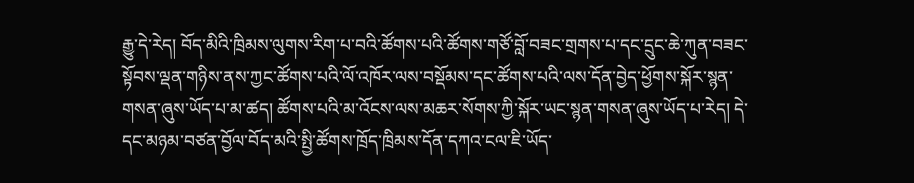རྒྱུ་དེ་རེད། བོད་མིའི་ཁྲིམས་ལུགས་རིག་པ་བའི་ཚོགས་པའི་ཚོགས་གཙོ་བློ་བཟང་གྲགས་པ་དང་དྲུང་ཆེ་ཀུན་བཟང་སྟོབས་ལྡན་གཉིས་ནས་ཀྱང་ཚོགས་པའི་ལོ་འཁོར་ལས་བསྡོམས་དང་ཚོགས་པའི་ལས་དོན་བྱེད་ཕྱོགས་སྐོར་སྙན་གསན་ཞུས་ཡོད་པ་མ་ཚད། ཚོགས་པའི་མ་འོངས་ལས་མཆར་སོགས་ཀྱི་སྐོར་ཡང་སྙན་གསན་ཞུས་ཡོད་པ་རེད། དེ་དང་མཉམ་བཙན་བྱོལ་བོད་མའི་སྤྱི་ཚོགས་ཁྲོད་ཁྲིམས་དོན་དཀའ་ངལ་ཇི་ཡོད་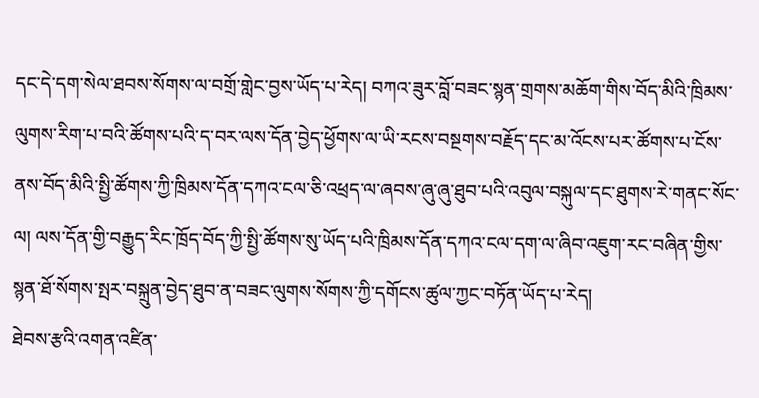དང་དེ་དག་སེལ་ཐབས་སོགས་ལ་བགྲོ་གླེང་བྱས་ཡོད་པ་རེད། བཀའ་ཟུར་བློ་བཟང་སྙན་གྲགས་མཆོག་གིས་བོད་མིའི་ཁྲིམས་ལུགས་རིག་པ་བའི་ཚོགས་པའི་ད་བར་ལས་དོན་བྱེད་ཕྱོགས་ལ་ཡི་རངས་བསྔགས་བརྗོད་དང་མ་འོངས་པར་ཚོགས་པ་ངོས་ནས་བོད་མིའི་སྤྱི་ཚོགས་ཀྱི་ཁྲིམས་དོན་དཀའ་ངལ་ཅི་འཕྲད་ལ་ཞབས་ཞུ་ཞུ་ཐུབ་པའི་འབུལ་བསྐུལ་དང་ཐུགས་རེ་གནང་སོང་ལ། ལས་དོན་གྱི་བརྒྱུད་རིང་ཁྲོད་བོད་ཀྱི་སྤྱི་ཚོགས་སུ་ཡོད་པའི་ཁྲིམས་དོན་དཀའ་ངལ་དག་ལ་ཞིབ་འཇུག་རང་བཞིན་གྱིས་སྙན་ཐོ་སོགས་སྤར་བསྐྲུན་བྱེད་ཐུབ་ན་བཟང་ལུགས་སོགས་ཀྱི་དགོངས་ཚུལ་ཀྱང་བཏོན་ཡོད་པ་རེད།
ཐེབས་རྩའི་འགན་འཛིན་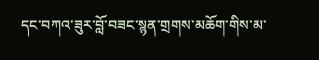དང་བཀའ་ཟུར་བློ་བཟང་སྙན་གྲགས་མཆོག་གིས་མ་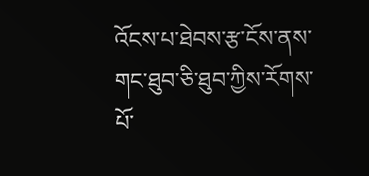འོངས་པ་ཐེབས་རྩ་ངོས་ནས་གང་ཐུབ་ཅི་ཐུབ་ཀྱིས་རོགས་པོ་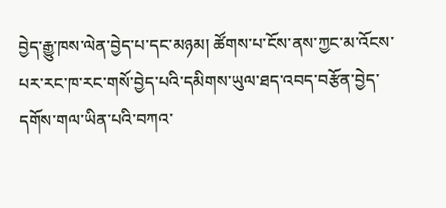བྱེད་རྒྱུ་ཁས་ལེན་བྱེད་པ་དང་མཉམ། ཚོགས་པ་ངོས་ནས་ཀྱང་མ་འོངས་པར་རང་ཁ་རང་གསོ་བྱེད་པའི་དམིགས་ཡུལ་ཐད་འབད་བརྩོན་བྱེད་དགོས་གལ་ཡིན་པའི་བཀའ་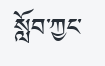སློབ་ཀྱང་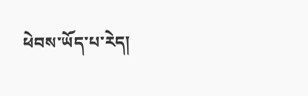ཕེབས་ཡོད་པ་རེད།